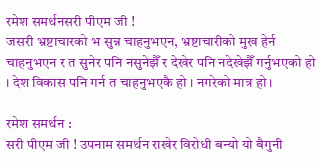रमेश समर्थनसरी पीएम जी !
जसरी भ्रष्टाचारको भ सुन्न चाहनुभएन, भ्रष्टाचारीको मुख हेर्न चाहनुभएन र त सुनेर पनि नसुनेझैँ र देखेर पनि नदेखेझैँ गर्नुभएको हो । देश विकास पनि गर्न त चाहनुभएकै हो । नगरेको मात्र हो ।

रमेश समर्थन :
सरी पीएम जी ! उपनाम समर्थन राखेर विरोधी बन्यो यो बैगुनी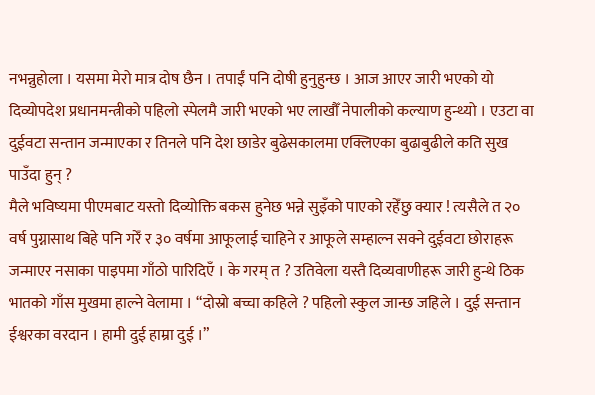नभन्नुहोला । यसमा मेरो मात्र दोष छैन । तपाईं पनि दोषी हुनुहुन्छ । आज आएर जारी भएको यो दिव्योपदेश प्रधानमन्त्रीको पहिलो स्पेलमै जारी भएको भए लाखौँ नेपालीको कल्याण हुन्थ्यो । एउटा वा दुईवटा सन्तान जन्माएका र तिनले पनि देश छाडेर बुढेसकालमा एक्लिएका बुढाबुढीले कति सुख पाउँदा हुन् ?
मैले भविष्यमा पीएमबाट यस्तो दिव्योक्ति बकस हुनेछ भन्ने सुइँको पाएको रहेँछु क्यार ! त्यसैले त २० वर्ष पुग्नासाथ बिहे पनि गरेँ र ३० वर्षमा आफूलाई चाहिने र आफूले सम्हाल्न सक्ने दुईवटा छोराहरू जन्माएर नसाका पाइपमा गाँठो पारिदिएँ । के गरम् त ? उतिवेला यस्तै दिव्यवाणीहरू जारी हुन्थे ठिक भातको गाँस मुखमा हाल्ने वेलामा । “दोस्रो बच्चा कहिले ? पहिलो स्कुल जान्छ जहिले । दुई सन्तान ईश्वरका वरदान । हामी दुई हाम्रा दुई ।”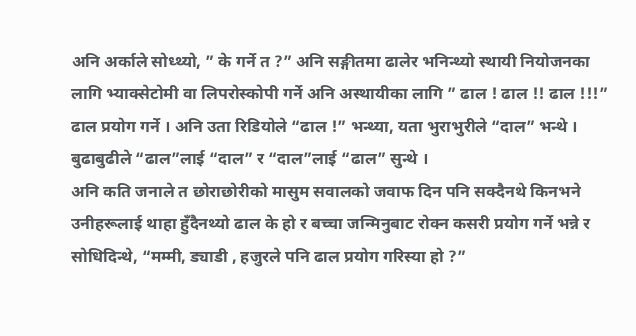अनि अर्काले सोध्थ्यो, ” के गर्ने त ?” अनि सङ्गीतमा ढालेर भनिन्थ्यो स्थायी नियोजनका लागि भ्याक्सेटोमी वा लिपरोस्कोपी गर्ने अनि अस्थायीका लागि ” ढाल ! ढाल !! ढाल !!!” ढाल प्रयोग गर्ने । अनि उता रिडियोले “ढाल !” भन्थ्या, यता भुराभुरीले “दाल” भन्थे । बुढाबुढीले “ढाल”लाई “दाल” र “दाल”लाई “ढाल” सुन्थे ।
अनि कति जनाले त छोराछोरीको मासुम सवालको जवाफ दिन पनि सक्दैनथे किनभने उनीहरूलाई थाहा हुँदैनथ्यो ढाल के हो र बच्चा जन्मिनुबाट रोक्न कसरी प्रयोग गर्ने भन्ने र सोधिदिन्थे, “मम्मी, ड्याडी , हजुरले पनि ढाल प्रयोग गरिस्या हो ?”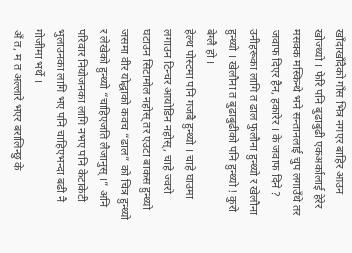खाँदाखाँदैको गाँस भित्र नगएर बाहिर आउन खोज्थ्यो । फेरि पनि बुढाबुढी एकअर्कालाई हेरेर मसक्क मस्किन्थे भने सन्तानलाई चुप लगाउँथे तर जवाफ दिएर हैन, हकारेर । के जवाफ दिने ?
उनीहरूका लागि त ढाल फुलौना हुन्थ्यो र खेलौना हुन्थ्यो । खेलौना त बुढाबुढीको पनि हुन्थ्यो ! कुरो बेग्लै हो ।
हेल्थ पोस्टमा पनि गजबै हुन्थ्यो । चाहे घाउमा लगाउन टिन्चर आयोडिन नहोस्, चाहे ज्वरो घटाउन सिटामोल नहोस् तर एउटा बाकस हुन्थ्यो जसमा वीर योद्धाको कवच “ढाल” को चित्र हुन्थ्यो र लेखेको हुन्थ्यो “चाहिएजति लैजानुस् ।” अनि परिवार नियोजनका लागि नभए पनि केटाकेटी भुलाउनका लागि भए पनि चाहिएभन्दा बढी नै गोजीमा भर्थे ।
अँ त, म त अल्लारे भएर बरालिन्छु के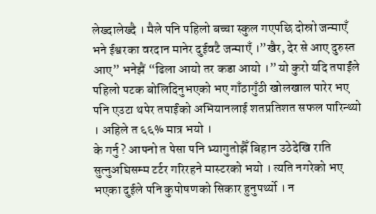लेख्दालेख्दै । मैले पनि पहिलो बच्चा स्कुल गएपछि दोस्रो जन्माएँ भने ईश्वरका वरदान मानेर दुईवटै जन्माएँ ।”खैर, देर से आए दुरुस्त आए” भनेझैं “ढिला आयो तर कडा आयो ।” यो कुरो यदि तपाईंले पहिलो पटक बोलिदिनुभएको भए गाँठागुँठी खोलखाल पारेर भए पनि एउटा थपेर तपाईंको अभियानलाई शतप्रतिशत सफल पारिन्थ्यो । अहिले त ६६% मात्र भयो ।
के गर्नु ? आफ्नो त पेसा पनि भ्यागुतोझैँ बिहान उठेदेखि राति सुत्नुअघिसम्म टर्टर गरिरहने मास्टरको भयो । त्यति नगरेको भए भएका दुईले पनि कुपोषणको सिकार हुनुपर्थ्यो । न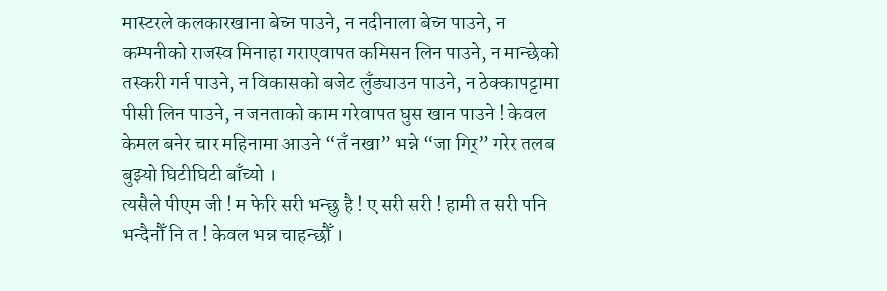मास्टरले कलकारखाना बेच्न पाउने, न नदीनाला बेच्न पाउने, न कम्पनीको राजस्व मिनाहा गराएवापत कमिसन लिन पाउने, न मान्छेको तस्करी गर्न पाउने, न विकासको बजेट लुँड्याउन पाउने, न ठेक्कापट्टामा पीसी लिन पाउने, न जनताको काम गरेवापत घुस खान पाउने ! केवल केमल बनेर चार महिनामा आउने “तँ नखा” भन्ने “जा गिर्” गरेर तलब बुझ्यो घिटीघिटी बाँच्यो ।
त्यसैले पीएम जी ! म फेरि सरी भन्छु है ! ए सरी सरी ! हामी त सरी पनि भन्दैनौँ नि त ! केवल भन्न चाहन्छौँ ।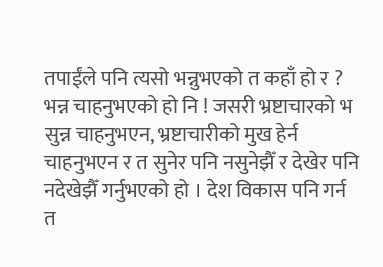तपाईंले पनि त्यसो भन्नुभएको त कहाँ हो र ? भन्न चाहनुभएको हो नि ! जसरी भ्रष्टाचारको भ सुन्न चाहनुभएन, भ्रष्टाचारीको मुख हेर्न चाहनुभएन र त सुनेर पनि नसुनेझैँ र देखेर पनि नदेखेझैँ गर्नुभएको हो । देश विकास पनि गर्न त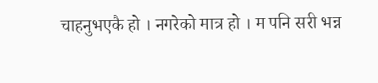चाहनुभएकै हो । नगरेको मात्र हो । म पनि सरी भन्न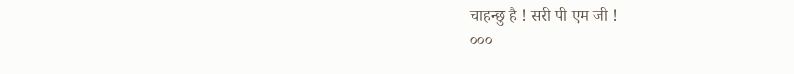चाहन्छु है ! सरी पी एम जी !
०००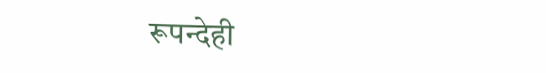रूपन्देही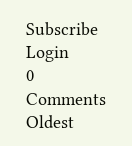Subscribe
Login
0 Comments
Oldest